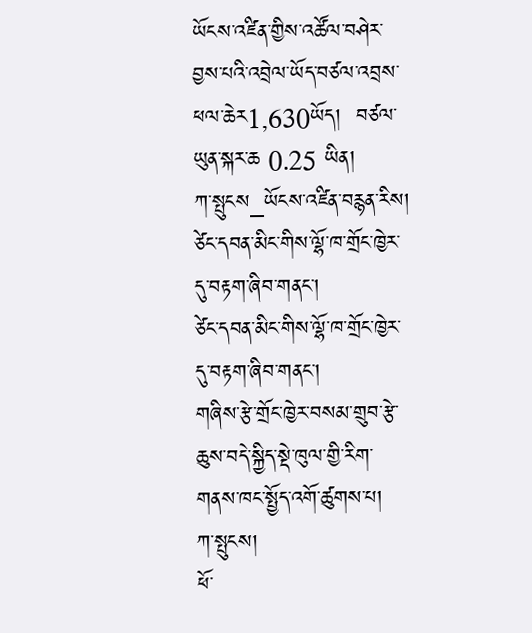ཡོངས་འཛིན་གྱིས་འཚོལ་བཤེར་བྱས་པའི་འབྲེལ་ཡོད་བཙལ་འབྲས་ཕལ་ཆེར1,630ཡོད།  བཙལ་ཡུན་སྐར་ཆ 0.25 ཡིན།
ཀ་སྤུངས_ཡོངས་འཛིན་བརྙན་རིས།
ཙེང་དབན་མིང་གིས་ལྷོ་ཁ་གྲོང་ཁྱེར་དུ་བརྟག་ཞིབ་གནང་།
ཙེང་དབན་མིང་གིས་ལྷོ་ཁ་གྲོང་ཁྱེར་དུ་བརྟག་ཞིབ་གནང་།
གཞིས་རྩེ་གྲོང་ཁྱེར་བསམ་གྲུབ་རྩེ་ཆུས་བདེ་སྐྱིད་སྡེ་ཁུལ་གྱི་རིག་གནས་ཁང་སྤྱོད་འགོ་ཚུགས་པ།
ཀ་སྤུངས།
ཕོ་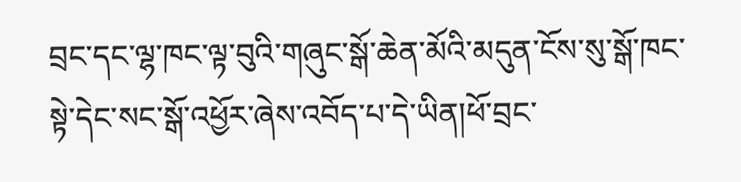བྲང་དང་ལྷ་ཁང་ལྟ་བུའི་གཞུང་སྒོ་ཆེན་མོའི་མདུན་ངོས་སུ་སྒོ་ཁང་སྟེ་དེང་སང་སྒོ་འཕྱོར་ཞེས་འབོད་པ་དེ་ཡིན།ཕོ་བྲང་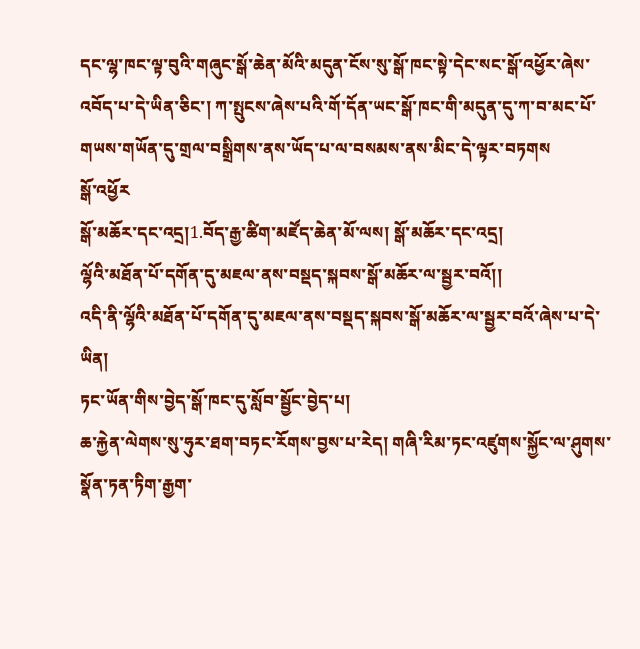དང་ལྷ་ཁང་ལྟ་བུའི་གཞུང་སྒོ་ཆེན་མོའི་མདུན་ངོས་སུ་སྒོ་ཁང་སྟེ་དེང་སང་སྒོ་འཕྱོར་ཞེས་འབོད་པ་དེ་ཡིན་ཅིང་། ཀ་སྤུངས་ཞེས་པའི་གོ་དོན་ཡང་སྒོ་ཁང་གི་མདུན་དུ་ཀ་བ་མང་པོ་གཡས་གཡོན་དུ་གྲལ་བསྒྲིགས་ནས་ཡོད་པ་ལ་བསམས་ནས་མིང་དེ་ལྟར་བཏགས
སྒོ་འཕྱོར
སྒོ་མཆོར་དང་འདྲ།1.བོད་རྒྱ་ཚིག་མཛོད་ཆེན་མོ་ལས། སྒོ་མཆོར་དང་འདྲ།
ལྷོའི་མཐོན་པོ་དགོན་དུ་མཇལ་ནས་བསྡད་སྐབས་སྒོ་མཆོར་ལ་སྦྱར་བའོ།།
འདི་ནི་ལྷོའི་མཐོན་པོ་དགོན་དུ་མཇལ་ནས་བསྡད་སྐབས་སྒོ་མཆོར་ལ་སྦྱར་བའོ་ཞེས་པ་དེ་ཡིན།
ཏང་ཡོན་གིས་བྱེད་སྒོ་ཁང་དུ་སློབ་སྦྱོང་བྱེད་པ།
ཆ་རྐྱེན་ལེགས་སུ་ཧུར་ཐག་བཏང་རོགས་བྱས་པ་རེད། གཞི་རིམ་ཏང་འཛུགས་སྐྱོང་ལ་ཤུགས་སྣོན་ཏན་ཏིག་རྒྱག་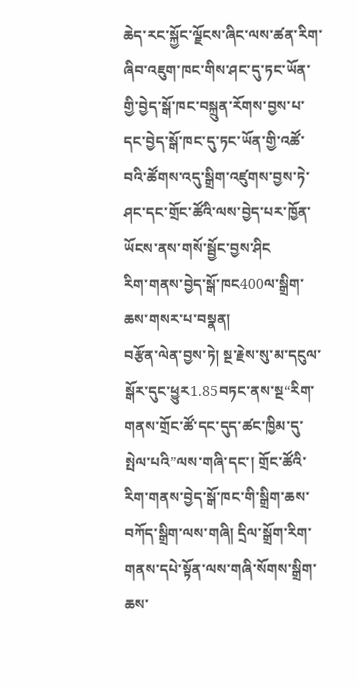ཆེད་རང་སྐྱོང་ལྗོངས་ཞིང་ལས་ཚན་རིག་ཞིབ་འཇུག་ཁང་གིས་ཤང་དུ་ཏང་ཡོན་གྱི་བྱེད་སྒོ་ཁང་བསྐྲུན་རོགས་བྱས་པ་དང་བྱེད་སྒོ་ཁང་དུ་ཏང་ཡོན་གྱི་འཚོ་བའི་ཚོགས་འདུ་སྒྲིག་འཛུགས་བྱས་ཏེ་ཤང་དང་གྲོང་ཚོའི་ལས་བྱེད་པར་ཁྱོན་ཡོངས་ནས་གསོ་སྦྱོང་བྱས་ཤིང
རིག་གནས་བྱེད་སྒོ་ཁང400ལ་སྒྲིག་ཆས་གསར་པ་བསྣན།
བརྩོན་ལེན་བྱས་ཏེ། སྔ་རྗེས་སུ་མ་དངུལ་སྒོར་དུང་ཕྱུར1.85བཏང་ནས་སྔ“རིག་གནས་གྲོང་ཚོ་དང་དུད་ཚང་ཁྱིམ་དུ་སྤེལ་པའི”ལས་གཞི་དང་། གྲོང་ཚོའི་རིག་གནས་བྱེད་སྒོ་ཁང་གི་སྒྲིག་ཆས་བཀོད་སྒྲིག་ལས་གཞི། དྲིལ་སྒྲོག་རིག་གནས་དཔེ་སྟོན་ལས་གཞི་སོགས་སྒྲིག་ཆས་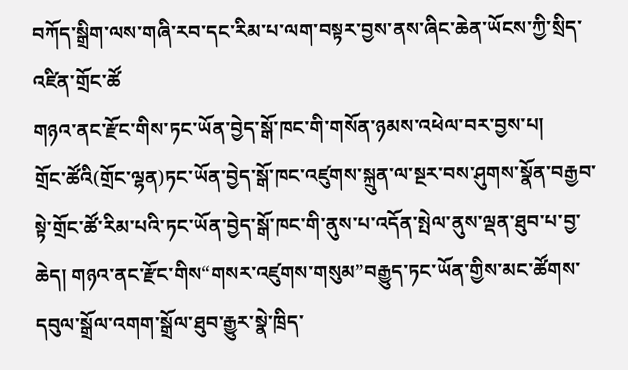བཀོད་སྒྲིག་ལས་གཞི་རབ་དང་རིམ་པ་ལག་བསྟར་བྱས་ནས་ཞིང་ཆེན་ཡོངས་ཀྱི་སྲིད་འཛིན་གྲོང་ཚོ
གཉའ་ནང་རྫོང་གིས་ཏང་ཡོན་བྱེད་སྒོ་ཁང་གི་གསོན་ཉམས་འཕེལ་བར་བྱས་པ།
གྲོང་ཚོའི(གྲོང་ལྷན)ཏང་ཡོན་བྱེད་སྒོ་ཁང་འཛུགས་སྐྲུན་ལ་སྔར་བས་ཤུགས་སྣོན་བརྒྱབ་སྟེ་གྲོང་ཚོ་རིམ་པའི་ཏང་ཡོན་བྱེད་སྒོ་ཁང་གི་ནུས་པ་འདོན་སྤེལ་ནུས་ལྡན་ཐུབ་པ་བྱ་ཆེད། གཉའ་ནང་རྫོང་གིས“གསར་འཛུགས་གསུམ”བརྒྱུད་ཏང་ཡོན་གྱིས་མང་ཚོགས་དབུལ་སྒྲོལ་འགག་སྒྲོལ་ཐུབ་རྒྱུར་སྣེ་ཁྲིད་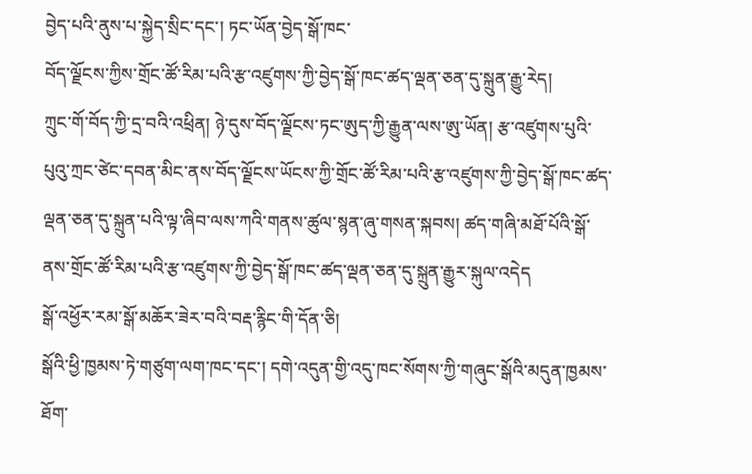བྱེད་པའི་ནུས་པ་སྐྱེད་སྲིང་དང་། ཏང་ཡོན་བྱེད་སྒོ་ཁང་
བོད་ལྗོངས་ཀྱིས་གྲོང་ཚོ་རིམ་པའི་རྩ་འཛུགས་ཀྱི་བྱེད་སྒོ་ཁང་ཚད་ལྡན་ཅན་དུ་སྐྲུན་རྒྱུ་རེད།
ཀྲུང་གོ་བོད་ཀྱི་དྲ་བའི་འཕྲིན། ཉེ་དུས་བོད་ལྗོངས་ཏང་ཨུད་ཀྱི་རྒྱུན་ལས་ཨུ་ཡོན། རྩ་འཛུགས་པུའི་པུའུ་ཀྲང་ཙེང་དབན་མིང་ནས་བོད་ལྗོངས་ཡོངས་ཀྱི་གྲོང་ཚོ་རིམ་པའི་རྩ་འཛུགས་ཀྱི་བྱེད་སྒོ་ཁང་ཚད་ལྡན་ཅན་དུ་སྐྲུན་པའི་ལྟ་ཞིབ་ལས་ཀའི་གནས་ཚུལ་སྙན་ཞུ་གསན་སྐབས། ཚད་གཞི་མཐོ་པོའི་སྒོ་ནས་གྲོང་ཚོ་རིམ་པའི་རྩ་འཛུགས་ཀྱི་བྱེད་སྒོ་ཁང་ཚད་ལྡན་ཅན་དུ་སྐྲུན་རྒྱུར་སྐུལ་འདེད
སྒོ་འཕྱོར་རམ་སྒོ་མཆོར་ཟེར་བའི་བརྡ་རྙིང་གི་དོན་ཅི།
སྒོའི་ཕྱི་ཁྱམས་ཏེ་གཙུག་ལག་ཁང་དང་། དགེ་འདུན་གྱི་འདུ་ཁང་སོགས་ཀྱི་གཞུང་སྒོའི་མདུན་ཁྱམས་ཐོག་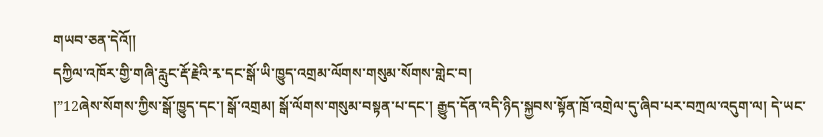གཡབ་ཅན་དེའོ།།
དཀྱིལ་འཁོར་གྱི་གཞི་རླུང་རྡོ་རྗེའི་རྭ་དང་སྒོ་ཡི་ཁྱུད་འགྲམ་ལོགས་གསུམ་སོགས་གླེང་བ།
།”12ཞེས་སོགས་ཀྱིས་སྒོ་ཁྱུད་དང་། སྒོ་འགྲམ། སྒོ་ལོགས་གསུམ་བསྟན་པ་དང་། རྒྱུད་དོན་འདི་ཉིད་སྐྱབས་སྟོན་ཁྲོ་འགྲེལ་དུ་ཞིབ་པར་བཀྲལ་འདུག་ལ། དེ་ཡང་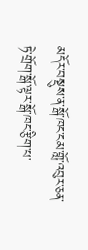མདོར་བསྡུས་ན་སྒོ་ཁང་ངམ་གློ་འབུར་ཅན་ཏེ་གྲོག་སྒོ་ལྟར་སྒོ་ཁང་རྩིག་པ་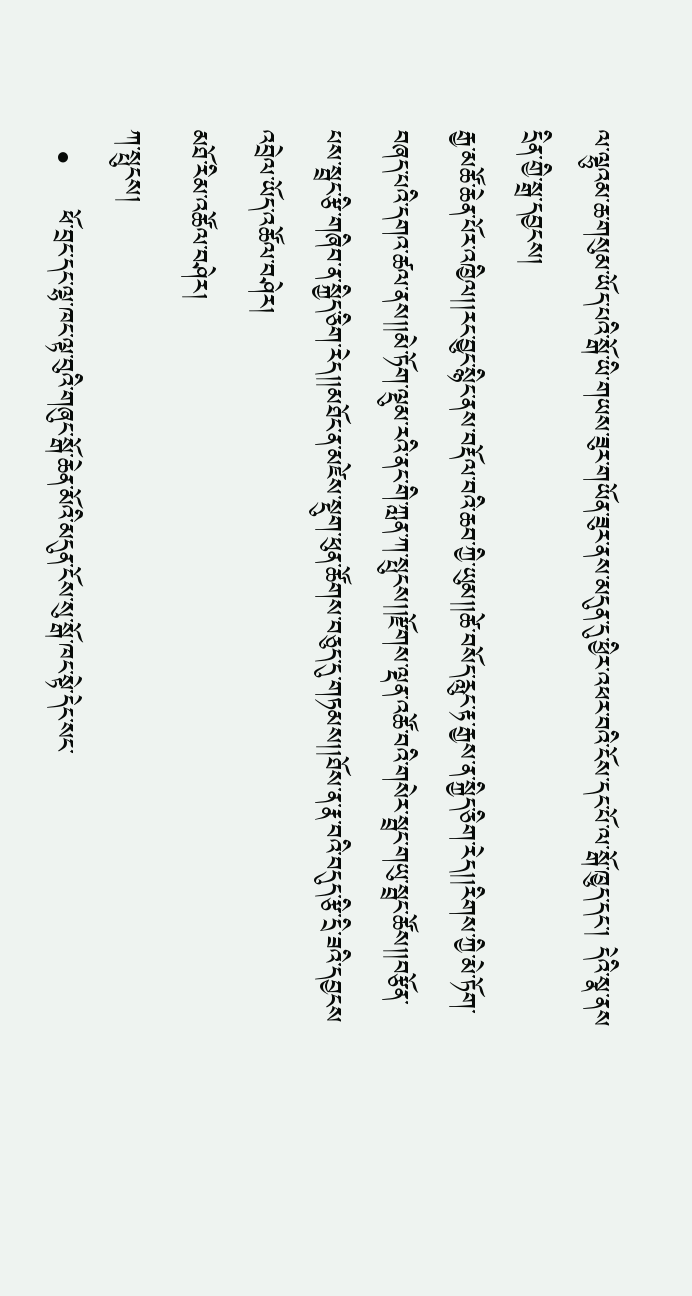ལ་ལྷུའམ་ཆ་གསུམ་ཡོད་པའི་སྒོ་ཡི་གཡས་ཟུར་གཡོན་ཟུར་ནས་མདུན་དུ་ཕྱིར་འཕར་བའི་ངོས་དང་པོ་ལ་སྒོ་ཁྱུད་དང་། དེའི་སྣ་ནས
དྲིན་གྱི་སྒྲ་དབྱངས།
རྒྱ་མཚོ་ཆེན་པོར་འཁྱིལ།།རང་བྱུང་སྙིང་ནས་བརྡོལ་བའི་ཆབ་ཀྱི་ཡུམ།།ཚེ་བསོད་རླུང་རྟ་རྒྱས་ན་སྐྱིད་ཅིག་རེད།།རིགས་ཀྱི་མེ་ཏོག་བཞད་པའི་དགའ་ཚལ་ནས།།མེ་ཏོག་ལྡུམ་རའི་ནང་གི་ཀླན་ཀ་སྤུངས།།རྫོགས་ལྡན་འཚོ་བའི་གསེར་སྦྲང་གཡུ་སྦྲང་ཚོས།།བརྩོན་པས་སྦྲང་རྩི་གཞིབ་ན་སྐྱིད་ཅིག་རེད།།མཐོང་ན་མཛེས་སྡུག་ཕུན་ཚོགས་བཅུད་དུ་གཏམས།།ཐོས་ན་རྣ་བའི་བདུད་རྩི་དྲི་ཟའི་དབྱངས
འབྲེལ་ཡོད་འཚོལ་བཤེར།
མཐོ་རིམ་འཚོལ་བཤེར།
ཀ་སྤུངས།
  •     ཕོ་བྲང་དང་ལྷ་ཁང་ལྟ་བུའི་གཞུང་སྒོ་ཆེན་མོའི་མདུན་ངོས་སུ་སྒོ་ཁང་སྟེ་དེང་སང་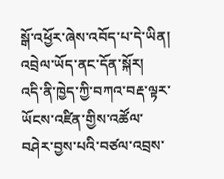སྒོ་འཕྱོར་ཞེས་འབོད་པ་དེ་ཡིན།
འབྲེལ་ཡོད་ནང་དོན་སྐོར།
འདི་ནི་ཁྱེད་ཀྱི་བཀའ་བརྡ་ལྟར་ཡོངས་འཛིན་གྱིས་འཚོལ་བཤེར་བྱས་པའི་བཙལ་འབྲས་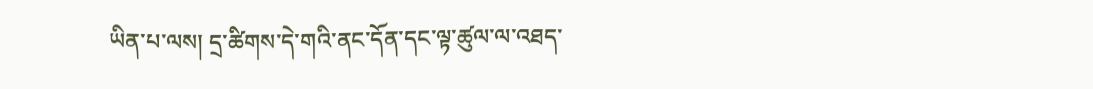ཡིན་པ་ལས། དྲ་ཚིགས་དེ་གའི་ནང་དོན་དང་ལྟ་ཚུལ་ལ་འཐད་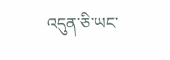འདུན་ཅི་ཡང་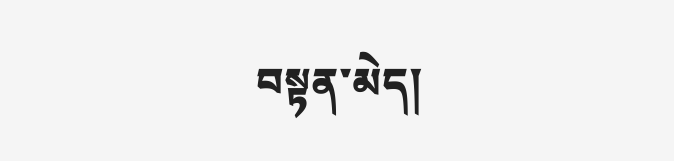བསྟན་མེད།